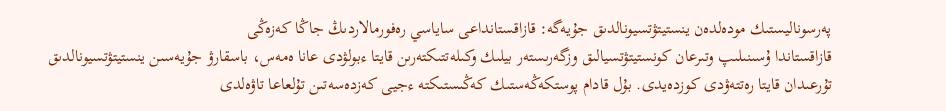پەرسوناليستىك مودەلدەن ينستيتۋتسيونالدىق جۇيەگە: قازاقستانداعى ساياسي رەفورمالاردىڭ جاڭا كەزەڭى
قازاقستاندا ۇسىنىلىپ وتىرعان كونستيتۋتسيالىق وزگەرىستەر بيلىك وكىلەتتىكتەرىن قايتا ءبولۋدى عانا ەمەس، باسقارۋ جۇيەسىن ينستيتۋتسيونالدىق تۇرعىدان قايتا رەتتەۋدى كوزدەيدى. بۇل قادام پوستكەڭەستىك كەڭىستىكتە ءجيى كەزدەسەتىن تۇلعاعا تاۋەلدى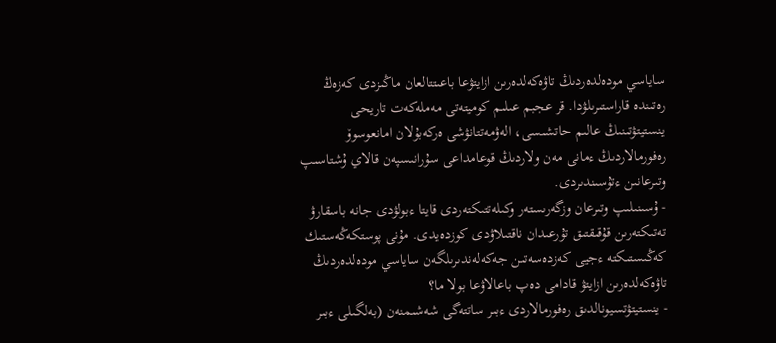ساياسي مودەلدەردىڭ تاۋەكەلدەرىن ازايتۋعا باعىتتالعان ماڭىزدى كەزەڭ رەتىندە قاراستىرىلۋدا. قر عجبم عىلىم كوميتەتى مەملەكەت تاريحى ينستيتۋتىنىڭ عالىم حاتشىسى، الەۋمەتتانۋشى ەركەبۇلان امانعوسوۆ رەفورمالاردىڭ ءمانى مەن ولاردىڭ قوعامداعى سۇرانىسپەن قالاي ۇشتاسىپ وتىرعانىن ءتۇسىندىردى.
- ۇسىنىلىپ وتىرعان وزگەرىستەر وكىلەتتىكتەردى قايتا ءبولۋدى جانە باسقارۋ تەتىكتەرىن قۇقىقتىق تۇرعىدان ناقتىلاۋدى كوزدەيدى. مۇنى پوستكەڭەستىك كەڭىستىكتە ءجيى كەزدەسەتىن جەكەلەندىرىلگەن ساياسي مودەلدەردىڭ تاۋەكەلدەرىن ازايتۋ قادامى دەپ باعالاۋعا بولا ما؟
- ينستيتۋتسيونالدىق رەفورمالاردى ءبىر ساتتەگى شەشىمنەن (بەلگىلى ءبىر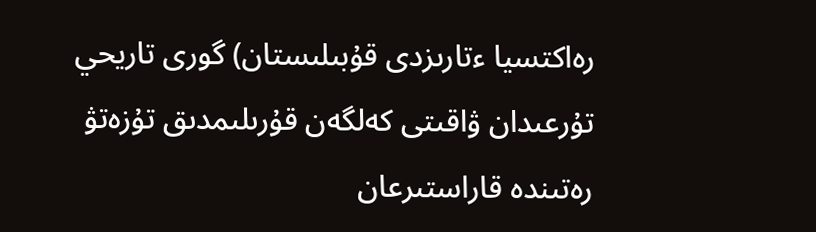رەاكتسيا ءتارىزدى قۇبىلىستان) گورى تاريحي تۇرعىدان ۋاقىتى كەلگەن قۇرىلىمدىق تۇزەتۋ رەتىندە قاراستىرعان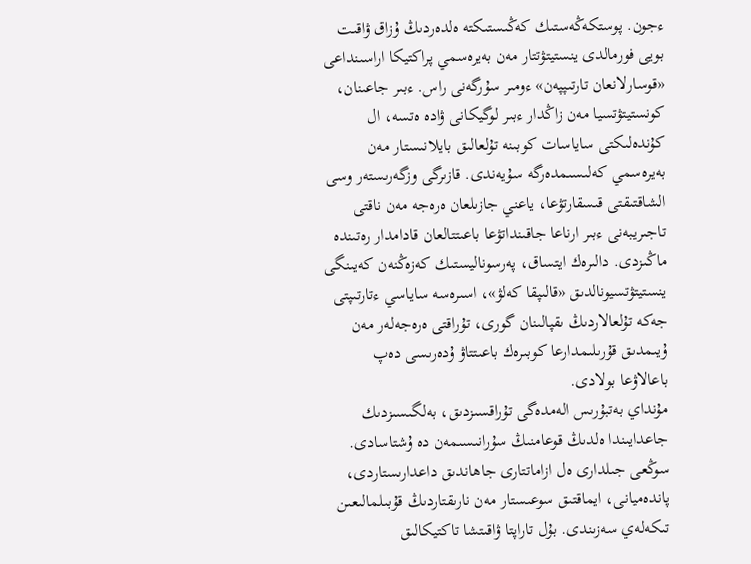ءجون. پوستكەڭەستىك كەڭىستىكتە ەلدەردىڭ ۇزاق ۋاقىت بويى فورمالدى ينستيتۋتتار مەن بەيرەسمي پراكتيكا اراسىنداعى «قوسارلانعان تارتىپپەن» ءومىر سۇرگەنى راس. ءبىر جاعىنان، كونستيتۋتسيا مەن زاڭدار ءبىر لوگيكانى ۋادە ەتسە، ال كۇندەلىكتى ساياسات كوبىنە تۇلعالىق بايلانىستار مەن بەيرەسمي كەلىسىمدەرگە سۇيەندى. قازىرگى وزگەرىستەر وسى الشاقتىقتى قىسقارتۋعا، ياعني جازىلعان ەرەجە مەن ناقتى تاجىريبەنى ءبىر ارناعا جاقىنداتۋعا باعىتتالعان قادامدار رەتىندە ماڭىزدى. دالىرەك ايتساق، پەرسوناليستىك كەزەڭنەن كەيىنگى ينستيتۋتسيونالدىق «قالىپقا كەلۋ»، اسىرەسە ساياسي ءتارتىپتى جەكە تۇلعالاردىڭ ىقپالىنان گورى، تۇراقتى ەرەجەلەر مەن ۇيىمدىق قۇرىلىمدارعا كوبىرەك باعىتتاۋ ۇدەرىسى دەپ باعالاۋعا بولادى.
مۇنداي بەتبۇرىس الەمدەگى تۇراقسىزدىق، بەلگىسىزدىك جاعدايىندا ەلدىڭ قوعامنىڭ سۇرانىسىمەن دە ۇشتاسادى. سوڭعى جىلدارى ەل ازاماتتارى جاھاندىق داعدارىستاردى، پاندەميانى، ايماقتىق سوعىستار مەن نارىقتاردىڭ قۇبىلمالىعىن تىكەلەي سەزىندى. بۇل تاراپتا ۋاقىتشا تاكتيكالىق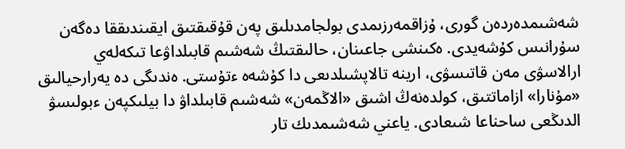شەشىمدەردەن گورى، ۇزاقمەرزىمدى بولجامدىلىق پەن قۇقىقتىق ايقىندىققا دەگەن سۇرانىس كۇشەيدى. ەكىنشى جاعىنان، حالىقتىڭ شەشىم قابىلداۋعا تىكەلەي ارالاسۋى مەن قاتىسۋى، ارينە تالاپشىلدىعى دا كۇشەە ءتۇستى. ەندىگى دە يەرارحيالىق «مۇنارا» ازاماتتىق، كولدەنەڭ اشىق «الاڭمەن» شەشىم قابىلداۋ دا بيلىكپەن ءبولىسۋ الدىڭعى ساحناعا شىعادى. ياعني شەشىمدىك تار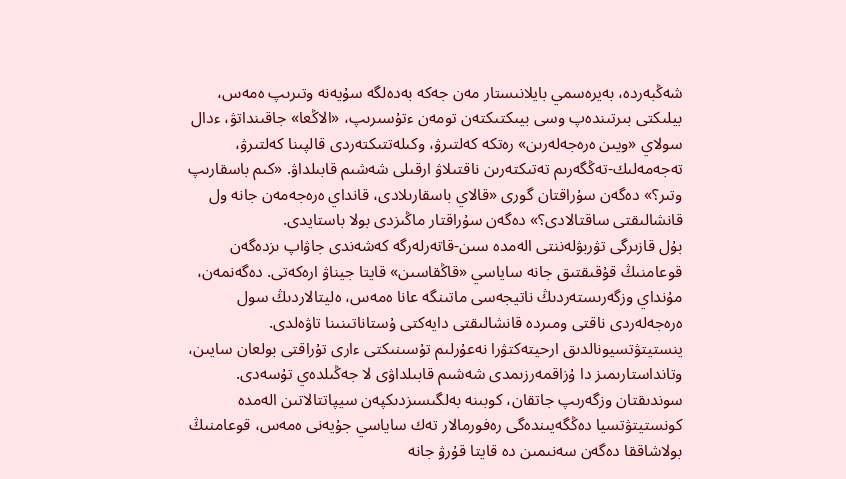شەڭبەردە، بەيرەسمي بايلانىستار مەن جەكە بەدەلگە سۇيەنە وتىرىپ ەمەس، بيلىكتى بىرتىندەپ وسى بيىكتىكتەن تومەن ءتۇسىرىپ، «الاڭعا» جاقىنداتۋ، ءدال سولاي «ويىن ەرەجەلەرىن» رەتكە كەلتىرۋ، وكىلەتتىكتەردى قالپىنا كەلتىرۋ، تەجەمەلىك-تەڭگەرىم تەتىكتەرىن ناقتىلاۋ ارقىلى شەشىم قابىلداۋ. «كىم باسقارىپ وتىر؟» دەگەن سۇراقتان گورى «قالاي باسقارىلادى، قانداي ەرەجەمەن جانە ول قانشالىقتى ساقتالادى؟» دەگەن سۇراقتار ماڭىزدى بولا باستايدى.
بۇل قازىرگى تۋربۋلەننتى الەمدە سىن-قاتەرلەرگە كەشەندى جاۋاپ ىزدەگەن قوعامنىڭ قۇقىقتىق جانە ساياسي «قاڭقاسىن» قايتا جيناۋ ارەكەتى. دەگەنمەن، مۇنداي وزگەرىستەردىڭ ناتيجەسى ماتىنگە عانا ەمەس، ەليتالاردىڭ سول ەرەجەلەردى ناقتى ومىردە قانشالىقتى دايەكتى ۇستاناتىنىنا تاۋەلدى. ينستيتۋتسيونالدىق ارحيتەكتۋرا نەعۇرلىم تۇسىنىكتى ءارى تۇراقتى بولعان سايىن، وتانداستارىمىز دا ۇزاقمەرزىمدى شەشىم قابىلداۋى لا جەڭىلدەي تۇسەدى. سوندىقتان وزگەرىپ جاتقان، كوبىنە بەلگىسىزدىكپەن سيپاتتالاتىن الەمدە كونستيتۋتسيا دەڭگەيىندەگى رەفورمالار تەك ساياسي جۇيەنى ەمەس، قوعامنىڭ بولاشاققا دەگەن سەنىمىن دە قايتا قۇرۋ جانە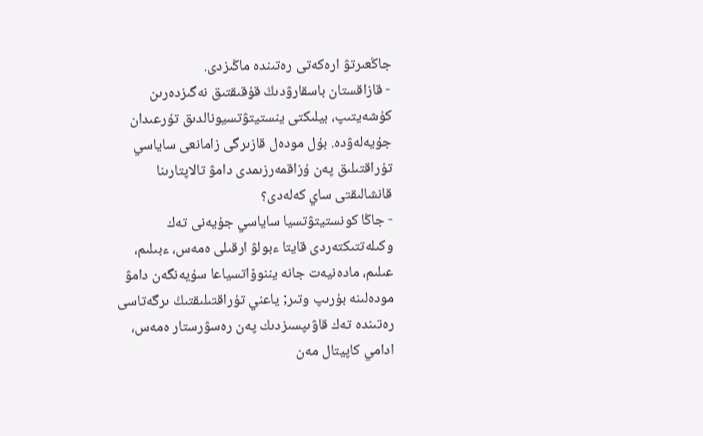جاڭعىرتۋ ارەكەتى رەتىندە ماڭىزدى.
- قازاقستان باسقارۋدىڭ قۇقىقتىق نەگىزدەرىن كۇشەيتىپ، بيلىكتى ينستيتۋتسيونالدىق تۇرعىدان جۇيەلەۋدە. بۇل مودەل قازىرگى زامانعى ساياسي تۇراقتىلىق پەن ۇزاقمەرزىمدى دامۋ تالاپتارىنا قانشالىقتى ساي كەلەدى؟
- جاڭا كونستيتۋتسيا ساياسي جۇيەنى تەك وكىلەتتىكتەردى قايتا ءبولۋ ارقىلى ەمەس، ءبىلىم، عىلىم، مادەنيەت جانە يننوۆاتسياعا سۇيەنگەن دامۋ مودەلىنە بۇرىپ وتىر; ياعني تۇراقتىلىقتىڭ ىرگەتاسى رەتىندە تەك قاۋىپسىزدىك پەن رەسۋرستار ەمەس، ادامي كاپيتال مەن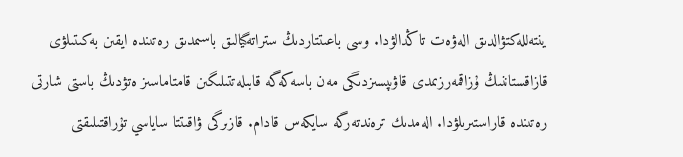ينتەللەكتۋالدىق الەۋەت تاڭدالۋدا. وسى باعىتتاردىڭ ستراتەگيالىق باسىمدىق رەتىندە ايقىن بەكىتىلۋى قازاقستاننىڭ ۇزاقمەرزىمدى قاۋىپسىزدىگى مەن باسەكەگە قابىلەتتىلىگىن قامتاماسىز ەتۋدىڭ باستى شارتى رەتىندە قاراستىرىلۋدا. الەمدىك ترەندتەرگە سايكەس قادام. قازىرگى ۋاقىتتا ساياسي تۇراقتىلىقتى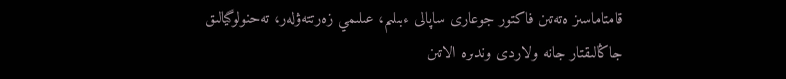قامتاماسىز ەتەتىن فاكتور جوعارى ساپالى ءبىلىم، عىلىمي زەرتتەۋلەر، تەحنولوگيالىق جاڭالىقتار جانە ولاردى وندىرە الاتىن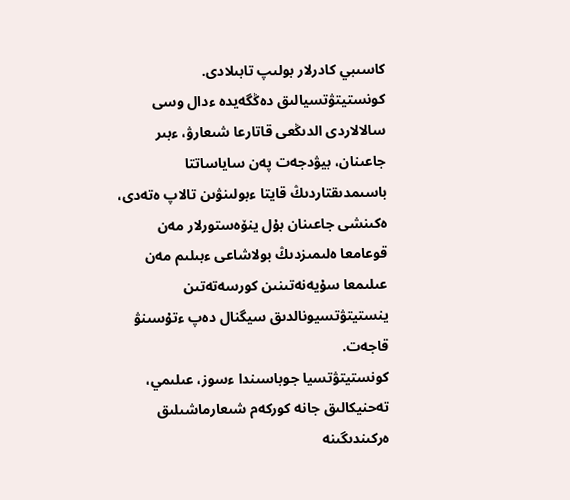كاسىبي كادرلار بولىپ تابىلادى. كونستيتۋتسيالىق دەڭگەيدە ءدال وسى سالالاردى الدىڭعى قاتارعا شىعارۋ، ءبىر جاعىنان، بيۋدجەت پەن ساياساتتا باسىمدىقتاردىڭ قايتا ءبولىنۋىن تالاپ ەتەدى، ەكىنشى جاعىنان بۇل ينۆەستورلار مەن قوعامعا ەلىمىزدىڭ بولاشاعى ءبىلىم مەن عىلىمعا سۇيەنەتىنىن كورسەتەتىن ينستيتۋتسيونالدىق سيگنال دەپ ءتۇسىنۋ قاجەت.
كونستيتۋتسيا جوباسىندا ءسوز، عىلىمي، تەحنيكالىق جانە كوركەم شىعارماشىلىق ەركىندىگىنە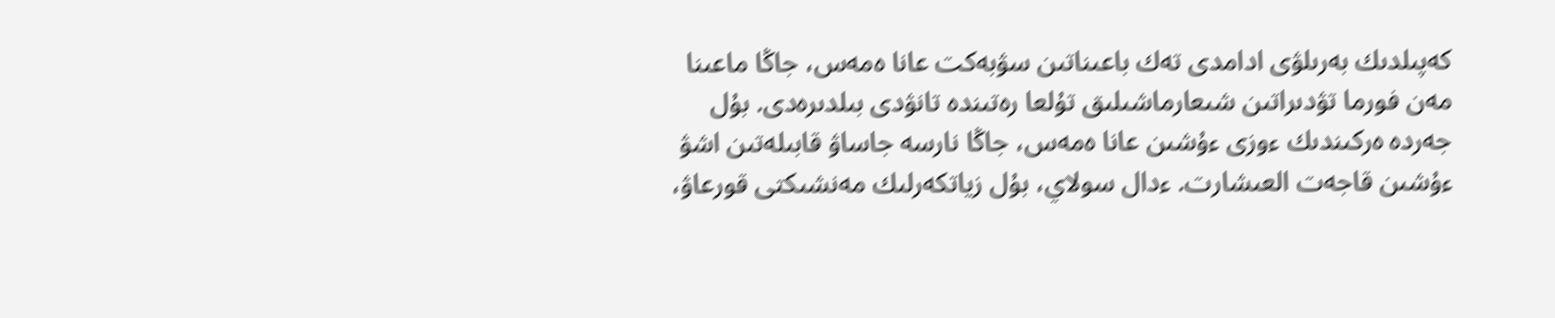كەپىلدىك بەرىلۋى ادامدى تەك باعىناتىن سۋبەكت عانا ەمەس، جاڭا ماعىنا مەن فورما تۋدىراتىن شىعارماشىلىق تۇلعا رەتىندە تانۋدى بىلدىرەدى. بۇل جەردە ەركىندىك ءوزى ءۇشىن عانا ەمەس، جاڭا نارسە جاساۋ قابىلەتىن اشۋ ءۇشىن قاجەت العىشارت. ءدال سولاي، بۇل زياتكەرلىك مەنشىكتى قورعاۋ،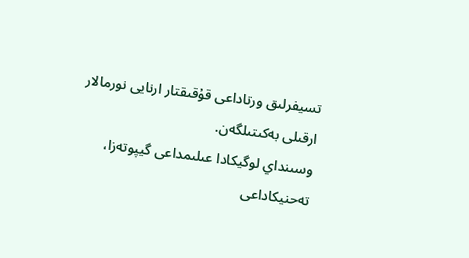تسيفرلىق ورتاداعى قۇقىقتار ارنايى نورمالار ارقىلى بەكىتىلگەن.
وسىنداي لوگيكادا عىلىمداعى گيپوتەزا، تەحنيكاداعى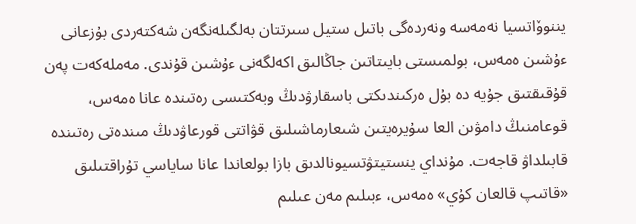يننوۆاتسيا نەمەسە ونەردەگى باتىل ستيل سىرتتان بەلگىلەنگەن شەكتەردى بۇزعانى ءۇشىن ەمەس، بولمىستى بايىتاتىن جاڭالىق اكەلگەنى ءۇشىن قۇندى. مەملەكەت پەن قۇقىقتىق جۇيە دە بۇل ەركىندىكتى باسقارۋدىڭ وبەكتىسى رەتىندە عانا ەمەس، قوعامنىڭ دامۋىن العا سۇيرەيتىن شىعارماشىلىق قۋاتتى قورعاۋدىڭ مىندەتى رەتىندە قابىلداۋ قاجەت. مۇنداي ينستيتۋتسيونالدىق بازا بولعاندا عانا ساياسي تۇراقتىلىق «قاتىپ قالعان كۇي» ەمەس، ءبىلىم مەن عىلىم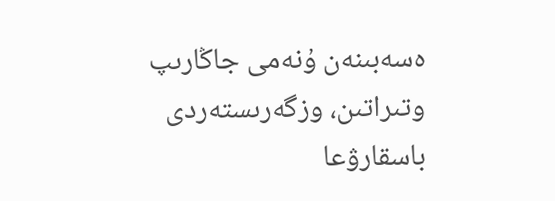ەسەبىنەن ۇنەمى جاڭارىپ وتىراتىن، وزگەرىستەردى باسقارۋعا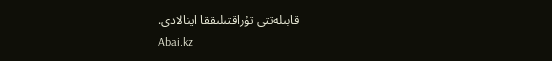قابىلەتتى تۇراقتىلىققا اينالادى.
Abai.kz